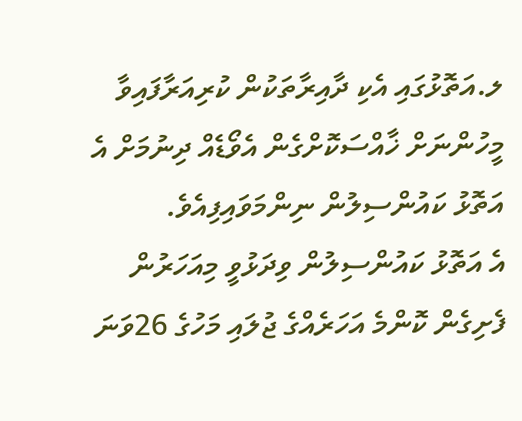ލ.އަތޮޅުގައި އެކި ދާއިރާތަކުން ކުރިއަރާފައިވާ މީހުންނަށް ޚާއްސަކޮށްގެން އެވޯޑެއް ދިނުމަށް އެ އަތޮޅު ކައުންސިލުން ނިންމަވައިފިއެވެ.
އެ އަތޮޅު ކައުންސިލުން ވިދަޅުވީ މިއަހަރުން ފެށިގެން ކޮންމެ އަހަރެއްގެ ޖުލައި މަހުގެ 26ވަނަ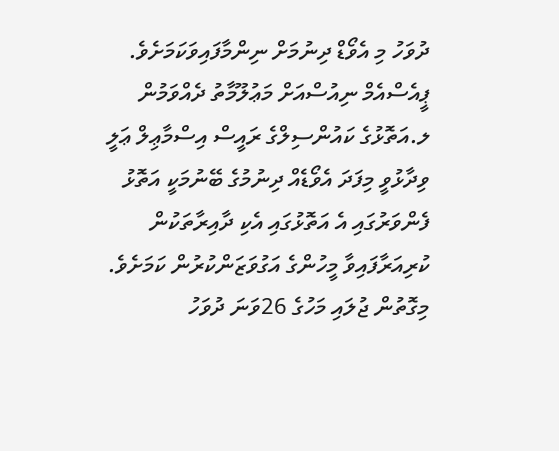ދުވަހު މި އެވޯޑް ދިނުމަށް ނިންމާފައިވަކަމަށެވެ.
ޕީއެސްއެމް ނިއުސްއަށް މަޢުލޫމާތު ދެއްވަމުން ލ.އަތޮޅުގެ ކައުންސިލްގެ ރައީސް އިސްމާޢިލް ޢަލީ ވިދާޅުވީ މިފަދަ އެވޯޑެއް ދިނުމުގެ ބޭނުމަކީ އަތޮޅު ފެންވަރުގައި އެ އަތޮޅުގައި އެކި ދާއިރާތަކުން ކުރިއަރާފައިވާ މީހުންގެ އަގުވަޒަންކުރުން ކަމަށެވެ. މިގޮތުން ޖުލައި މަހުގެ 26ވަނަ ދުވަހު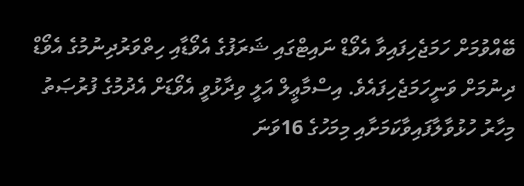ބޭއްވުމަށް ހަމަޖެހިފައިވާ އެވޯޑް ނައިޓްގައި ޝަރަފުގެ އެވޯޑާއި ހިތްވަރުދިނުމުގެ އެވޯޑް ދިނުމަށް ވަނީހަމަޖެހިފައެވެ. އިސްމާޢީލް އަލީ ވިދާޅުވީ އެވޯޑަށް އެދުމުގެ ފުރުޞަތު މިހާރު ހުޅުވާލާފައިވާކަމަށާއި މިމަހުގެ 16ވަނަ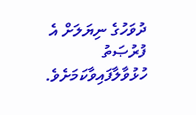ދުވަހުގެ ނިޔަލަށް އެ ފުރުޞަތު ހުޅުވާލާފައިވާކަމަށެވެ.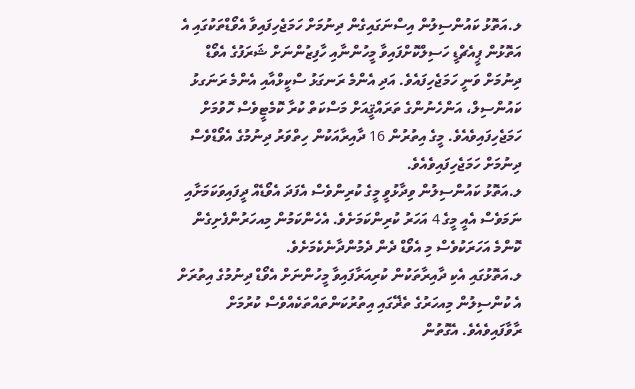ލ.އަތޮޅު ކައުންސިލުން އިސްނަގައިގެން ދިނުމަށް ހަމަޖެހިފައިވާ އެވޯޑްތަކުގައި އެ އަތޮޅުން ޕީއެޗްޑީ ހަސިލްކޮށްފައިވާ މީހުންނާއި ހާފިޒުންނަށް ޝަރަފުގެ އެވޯޑް ދިނުމަށް ވަނީ ހަމަޖެހިފައެވެ. އަދި އެންމެ ރަނގަޅު ސްކީޅްއާއި އެންމެ ރަނަގޅު ކައުންސިލް، އަންހެނުންގެ ތަރައްޤީއަށް މަސްކަތް ކުރާ ކޮމެޓީވެސް ހޮވުމަށް ހަމަޖެހިފައިވެއެވެ. މީގެ އިތުރުން 16 ދާއިރާއަކުން ހިތްވަރު ދިނުމުގެ އެވޯޑްވެސް ދިނުމަށް ހަމަޖެހިފައިވެއެވެ.
ލ.އަތޮޅު ކައުންސިލުން ވިދާޅުވީ މީގެ ކުރިންވެސް އެފަދަ އެވޯޑެއް ދީފައިވަކަމަށާއި ނަމަވެސް އެއީ މީގެ 4 އަހަރު ކުރިންކަމަށެވެ. އެހެންކަމުން މިއހަރުންފެށިގެން ކޮންމެ އަހަރަކުވެސް މި އެވޯޑް ދެން ދެމުންދާނެކެމަށެވެ.
ލ.އަތޮޅުގައި އެކި ދާއިރާތަކުން ކުރިއަރާފައިވާ މީހުންނަށް އެވޯޑް ދިނުމުގެ އިތުރަށް އެ ކުންސިލުން މިއހަރުގެ ތެޜޭގައި އިތުރުކަންތައްތަކެއްވެސް ކުރުމަށް ރާވާފައިވެއެވެ. އެގޮތުން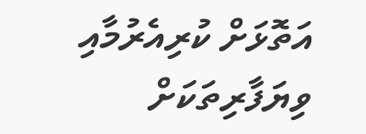އަތޮޅަށް ކުރިއެރުމާއި ވިޔަފާރިތަކަށް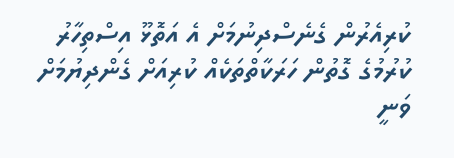ކުރިއެރުން ގެނެސްދިނުމަށް އެ އަތޮޅޫ އިސްތިހާރު ކުރުމުގެ ގޮތުން ހަރަކާތްތަކެއް ކުރިއަށް ގެންދިޔުމަށް ވަނީ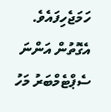ހަމަޖެހިފައެވެ. އެގޮތުން އަންނަ ސެޕްޓެމްބަރު މަހު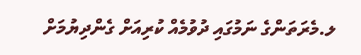ލ.މެރަތަންގެ ނަމުގައި ދުވުމެއް ކުރިއަށް ގެންދިޔުމަށް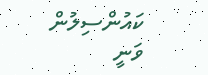ކައުންސިލުން ވަނީ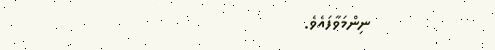ނިންމަވާފައެވެ.